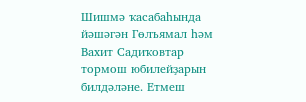Шишмә ҡасабаһында йәшәгән Гөлъямал һәм Вахит Садиҡовтар тормош юбилейҙарын билдәләне. Етмеш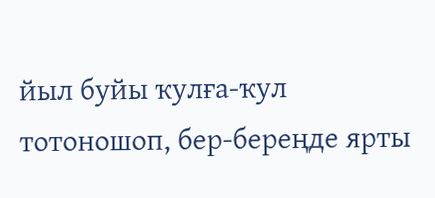йыл буйы ҡулға-ҡул тотоношоп, бер-береңде ярты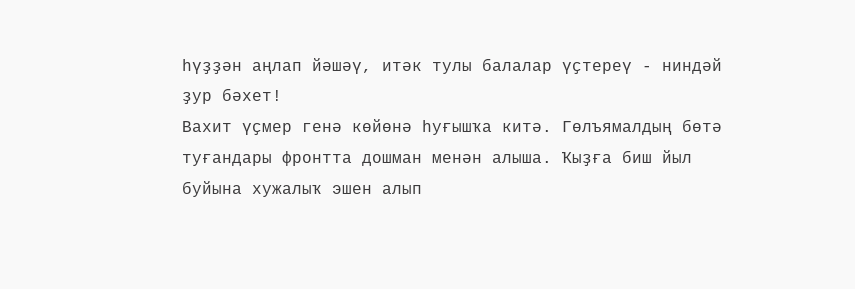һүҙҙән аңлап йәшәү, итәк тулы балалар үҫтереү - ниндәй ҙур бәхет!
Вахит үҫмер генә көйөнә һуғышҡа китә. Гөлъямалдың бөтә туғандары фронтта дошман менән алыша. Ҡыҙға биш йыл буйына хужалыҡ эшен алып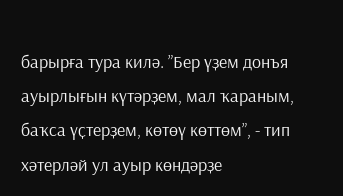барырға тура килә. ”Бер үҙем донъя ауырлығын күтәрҙем, мал ҡараным, баҡса үҫтерҙем, көтөү көттөм”, - тип хәтерләй ул ауыр көндәрҙе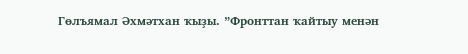Гөлъямал Әхмәтхан ҡыҙы. ”Фронттан ҡайтыу менән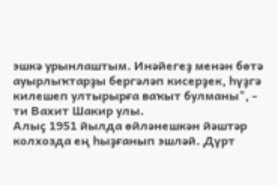эшкә урынлаштым. Инәйегеҙ менән бөтә ауырлыҡтарҙы бергәләп кисерҙек, һүҙгә килешеп ултырырға ваҡыт булманы", - ти Вахит Шакир улы.
Алыҫ 1951 йылда өйләнешкән йәштәр колхозда ең һыҙғанып эшләй. Дүрт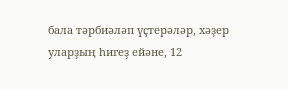бала тәрбиәләп үҫтерәләр, хәҙер уларҙың һигеҙ ейәне, 12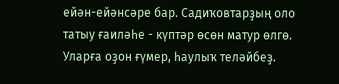ейән-ейәнсәре бар. Садиҡовтарҙың оло татыу ғаиләһе - күптәр өсөн матур өлгө. Уларға оҙон ғүмер, һаулыҡ теләйбеҙ.